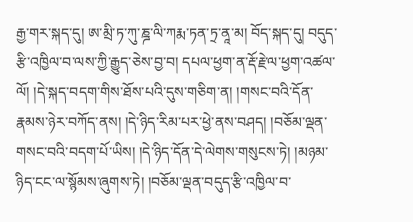རྒྱ་གར་སྐད་དུ། ཨ་མྲི་ཏ་ཀུ་ཎྜ་ལི་ཀརྨ་ཏན་ཏྲ་ནཱ་མ། བོད་སྐད་དུ། བདུད་རྩི་འཁྱིལ་བ་ལས་ཀྱི་རྒྱུད་ཅེས་བྱ་བ། དཔལ་ཕྱག་ན་རྡོ་རྗེ་ལ་ཕྱག་འཚལ་ལོ། །དེ་སྐད་བདག་གིས་ཐོས་པའི་དུས་གཅིག་ན། །གསང་བའི་དོན་རྣམས་ཉེར་བཀོད་ནས། །དེ་ཉིད་རིམ་པར་ཕྱེ་ནས་བཤད། །བཅོམ་ལྡན་གསང་བའི་བདག་པོ་ཡིས། །དེ་ཉིད་དོན་དེ་ལེགས་གསུངས་ཏེ། །མཉམ་ཉིད་ངང་ལ་སྙོམས་ཞུགས་ཏེ། །བཅོམ་ལྡན་བདུད་རྩི་འཁྱིལ་བ་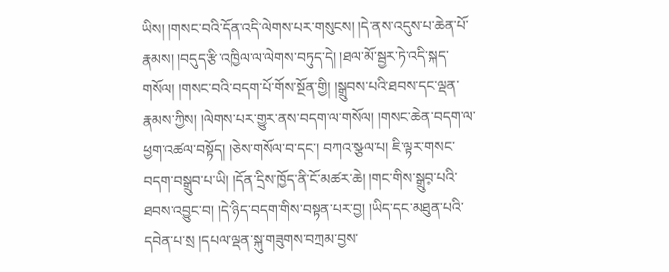ཡིས། །གསང་བའི་དོན་འདི་ལེགས་པར་གསུངས། །དེ་ནས་འདུས་པ་ཆེན་པོ་རྣམས། །བདུད་རྩི་འཁྱིལ་ལ་ལེགས་བཏུད་དེ། །ཐལ་མོ་སྦྱར་ཏེ་འདི་སྐད་གསོལ། །གསང་བའི་བདག་པོ་གོས་སྔོན་གྱི། །སྒྲུབས་པའི་ཐབས་དང་ལྡན་རྣམས་ཀྱིས། །ལེགས་པར་གྱུར་ནས་བདག་ལ་གསོལ། །གསང་ཆེན་བདག་ལ་ཕྱག་འཚལ་བསྟོད། །ཅེས་གསོལ་བ་དང་། བཀའ་སྩལ་པ། ཇི་ལྟར་གསང་བདག་བསྒྲུབ་པ་ཡི། །དོན་དྲིས་ཁྱོད་ནི་ངོ་མཚར་ཆེ། །གང་གིས་སྒྲུབ༷་པའི་ཐབས་འབྱུང་བ། །དེ་ཉིད་བདག་གིས་བསྟན་པར་བྱ། །ཡིད་དང་མཐུན་པའི་དབེན་པ་སྲ །དཔལ་ལྡན་སྐུ་གཟུགས་བཀྲམ་བྱས་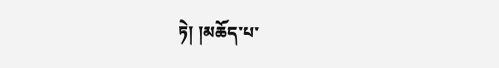ཏེ། །མཆོད་པ་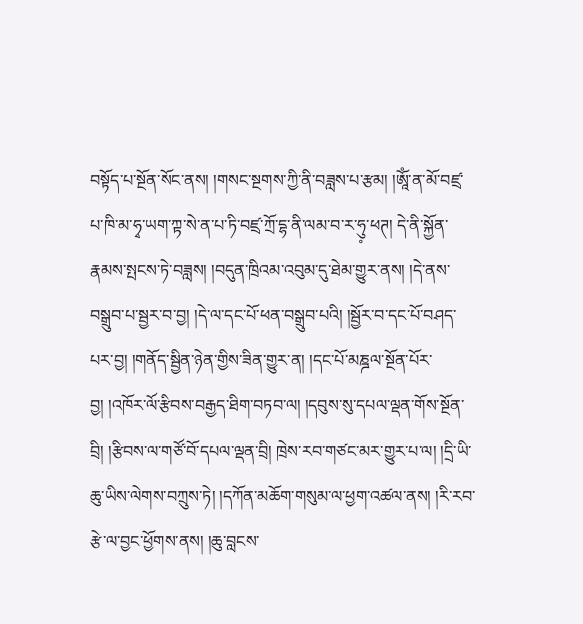བསྟོད་པ་སྔོན་སོང་ནས། །གསང་སྔགས་ཀྱི་ནི་བཟླས་པ་རྩམ། །ཨཱོཾ་ན་མོ་བཛྲ་པ་ཁི་མ་ཧྭ་ཡག་ཀྟ་སེ་ན་པ་ཏི་བཛྲ་ཀྲོ་དྷ་ནི་ལམ་བ་ར་ཧུ༷་ཕཊ། དེ་ནི་སྐྱོན་རྣམས་སྤངས་ཏེ་བཟླས། །བདུན་ཁྲིའམ་འབུམ་དུ་ཐེམ་གྱུར་ནས། །དེ་ནས་བསྒྲུབ་པ་སྦྱར་བ་བྱ། །དེ་ལ་དང་པོ་ཕན་བསྒྲུབ་པའི། །སྦྱོར་བ་དང་པོ་བཤད་པར་བྱ། །གནོད་སྦྱིན་ཉེན་གྱིས་ཟིན་གྱུར་ན། །དང་པོ་མཎྜལ་སྔོན་པོར་བྱ། །འཁོར་ལོ་རྩིབས་བརྒྱད་ཐིག་བཏབ་ལ། །དབུས་སུ་དཔལ་ལྡན་གོས་སྔོན་བྲི། །རྩིབས་ལ་གཙོ་བོ་དཔལ་ལྡན་བྲི། ཁྲེས་རབ་གཙང་མར་གྱུར་པ་ལ། །དྲི་ཡི་ཆུ་ཡིས་ལེགས་བཀྲུས་ཏེ། །དཀོན་མཆོག་གསུམ་ལ་ཕྱག་འཚལ་ནས། །རི་རབ་རྩེ་ལ་བྱང་ཕྱོགས་ནས། །ཆུ་བླངས་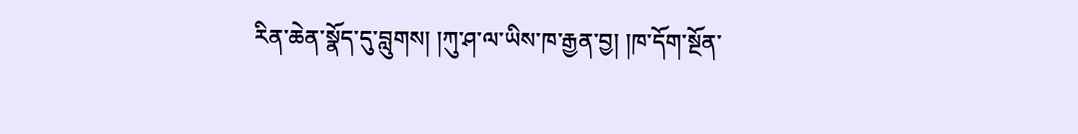རིན་ཆེན་སྣོད་དུ་བླུགས། །ཀུ་ཤ་ལ་ཡིས་ཁ་རྒྱན་བྱ། །ཁ་དོག་སྔོན་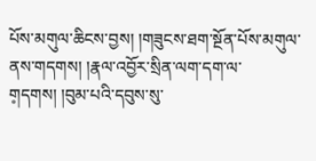པོས་མགུལ་ཆིངས་བྱས། །གཟུངས་ཐག་སྔོན་པོས་མགུལ་ནས་གདགས། །རྣལ་འབྱོར་སྲིན་ལག་དག་ལ་ག༷དགས། །བུམ་པའི་དབུས་སུ་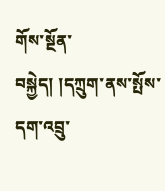གོས་སྔོན་བསྐྱེད། །དཀྲུག་ནས་སྤོས་དག་འབྲུ་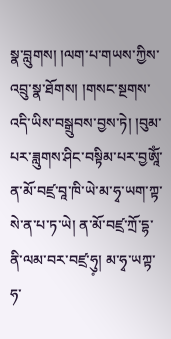སྣ་བླུགས། །ལག་པ་གཡས་ཀྱིས་འབྲུ་སྣ་ཐོགས། །གསང་སྔགས་འདི་ཡིས་བསྒྲུབས་བྱས་ཏེ། །བུམ་པར་ཟླུགས་ཤིང་བསྟིམ་པར་བྱཨཱོཾ་ན་མོ་བཛྲ་བཱ་ཁི་ཡེ་མ་ཧྭ་ཡག་ཀྟ་སེ་ན་པ་ཏ་ཡེ། ན་མོ་བཛྲ་ཀྲོ་དྷ་ནི་ལམ་བར་བཛྲ་ཧུ༷། མ་ཧྭ་ཡཀྟ་ཧ་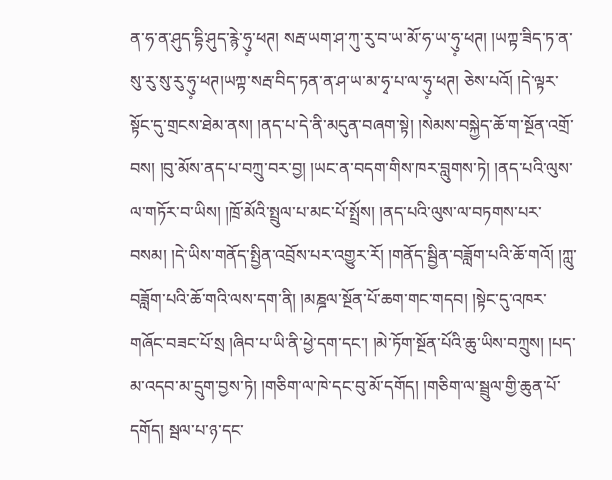ན་ཧ་ན་ཤུད་དྷི་ཤུད་རྙེ་ཧུ༷་ཕཊ། སརྦ་ཡག་ཤ་ཀུ་རུ་བ་ཡ་མོ་ཧ་ཡ་ཧུ༷་ཕཊ། །ཡཀྟ་ཟིད་ཏ་ན་སུ་རུ་སུ་རུ་ཧུ༷་ཕཊ།ཡཀྟ་སརྦ་བིད་ཏན་ན་ཤ་ཡ་མ་ཧྭ་པ་ལ་ཧུ༷་ཕཊ། ཅེས་པའོ། །དེ་ལྟར་སྟོང་དུ་གྲངས་ཐེམ་ནས། །ནད་པ་དེ་ནི་མདུན་བཞག་སྟེ། །སེམས་བསྐྱེད་ཆོ་ག་སྔོན་འགྲོ་བས། །བུ་མོས་ནད་པ་བཀྲུ་བར་བྱ། །ཡང་ན་བདག་གིས་ཁར་བླུགས་ཏེ། །ནད་པའི་ལུས་ལ་གཏོར་བ་ཡིས། །ཁྲོ་མོའི་སྤྲུལ་པ་མང་པོ་སྤྲོས། །ནད་པའི་ལུས་ལ་བཏགས་པར་བསམ། །དེ་ཡིས་གནོད་སྤྱིན་འབྲོས་པར་འགྱུར་རོ། །གནོད་སྦྱིན་བཟློག་པའི་ཆོ་གའོ། །ཀླུ་བཟློག་པའི་ཆོ་གའི་ལས་དག་ནི། །མཎྜལ་སྔོན་པོ་ཆག་གང་གདབ། །སྟེང་དུ་འཁར་གཞོང་བཟང་པོ་སྲ །ཞིབ་པ་ཡི་ནི་ཕྱེ་དག་དང་། །མེ་ཏོག་སྔོན་པོའི་ཆུ་ཡིས་བཀྲུས། །པད་མ་འདབ་མ་དྲུག་བྱས་ཏེ། །གཅིག་ལ་ཁེ་དང་བུ་མོ་དགོད། །གཅིག་ལ་སྦྲུལ་གྱི་ཆུན་པོ་དགོད། སྦལ་པ་ཉ་དང་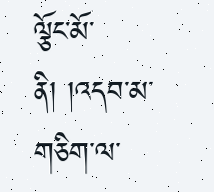ལྕོང་མོ་ནི། །འདབ་མ་གཅིག་ལ་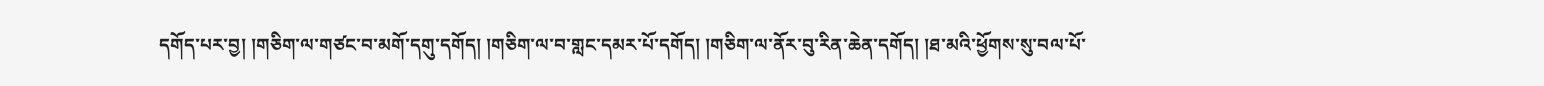དགོད་པར་བྱ། །གཅིག་ལ་གཙང་བ་མགོ་དགུ་དགོད། །གཅིག་ལ་བ་གླང་དམར་པོ་དགོད། །གཅིག་ལ་ནོར་བུ་རིན་ཆེན་དགོད། །ཐ་མའི་ཕྱོགས་སུ་བལ་པོ་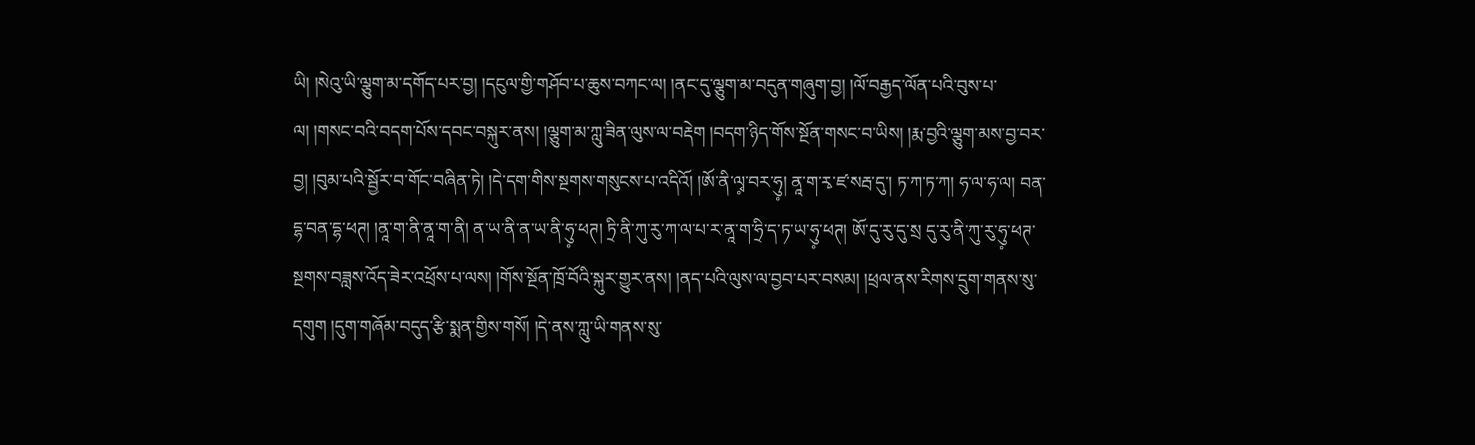ཡི། །སེའུ་ཡི་ལྕུག་མ་དགོད་པར་བྱ། །དངུལ་གྱི་གཤོབ་པ་ཆུས་བཀང་ལ། །ནང་དུ་ལྕུག་མ་བདུན་གཞུག་བྱ། །ལོ་བརྒྱད་ལོན་པའི་བུས་པ་ལ། །གསང་བའི་བདག་པོས་དབང་བསྐུར་ནས། །ལྕུག་མ་ཀླུ་ཟིན་ལུས་ལ་བརྡེག །བདག་ཉིད་གོས་སྔོན་གསང་བ་ཡིས། །རྨ་བྱའི་ལྕུག་མས་བྱ་བར་བྱ། །བུམ་པའི་སྦྱོར་བ་གོང་བཞིན་ཏེ། །དེ་དག་གིས་སྔགས་གསུངས་པ་འདིའོ། །ཨོ་ནི་ལྭ༷་བར་ཧུ༷། ནཱ་ག་རྭ་ཛ་སརྦ་དུ་། ཏ་ཀ་ཏ་ཀ། ཧ་ལ་ཧ་ལ། བན་དྷ་བན་དྷ་ཕཊ། །ནཱ་ག་ནི་ནཱ་ག་ནི། ན་ཡ་ནི་ན་ཡ་ནི་ཧུ༷་ཕཊ། ཏྲི་ནི་ཀུ་རུ་ཀ་ལ་པ་ར་ནཱ་ག་ཧྲི་ད་ཏ་ཡ་ཧུ༷་ཕཊ། ཨོ་དུ་རུ་དུ་སྲ དུ་རུ་ནི་ཀུ་རུ་ཧུ༷་ཕཊ་སྔགས་བཟླས་འོད་ཟེར་འཕྲོས་པ་ལས། །གོས་སྔོན་ཁྲོ་བོའི་སྐུར་གྱུར་ནས། །ནད་པའི་ལུས་ལ་བྱབ་པར་བསམ། །ཕྲལ་ནས་རིགས་དྲུག་གནས་སུ་དགུག །དུག་གཞོམ་བདུད་རྩི་སྨན་གྱིས་གསོ། །དེ་ནས་ཀླུ་ཡི་གནས་སུ་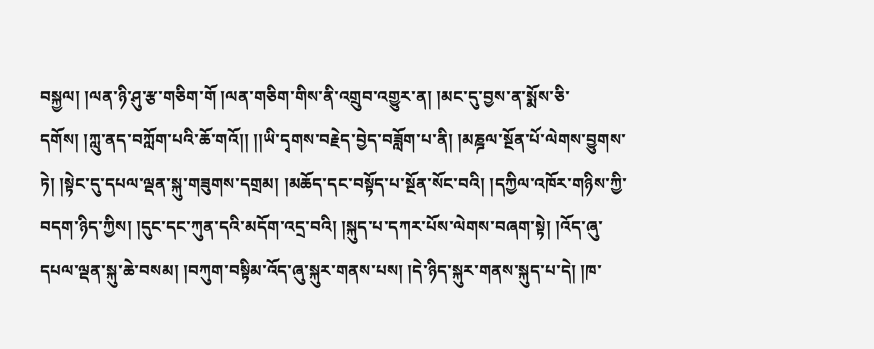བསྐྱལ། །ལན་ཉི་ཤུ་རྩ་གཅིག་གོ །ལན་གཅིག་གིས་ནི་འགྲུབ་འགྱུར་ན། །མང་དུ་བྱས་ན་སྨོས་ཅི་དགོས། །ཀླུ་ནད་བཀློག་པའི་ཆོ་གའོ།། །།ཡི་དྭགས་བརྗེད་བྱེད་བཟློག་པ་ནི། །མཎྜལ་སྔོན་པོ་ལེགས་བྱུགས་ཏེ། །སྟེང་དུ་དཔལ་ལྡན་སྐུ་གཟུགས་དགྲམ། །མཆོད་དང་བསྟོད་པ་སྔོན་སོང་བའི། །དཀྱིལ་འཁོར་གཉིས་ཀྱི་བདག་ཉིད་ཀྱིས། །དུང་དང་ཀུན་དའི་མདོག་འདྲ་བའི། །སྐུད་པ་དཀར་པོས་ལེགས་བཞག་སྟེ། །འོད་ཞུ་དཔལ་ལྡན་སྐུ་ཆེ་བསམ། །བཀུག་བསྟིམ་འོད་ཞུ་སྐུར་གནས་པས། །དེ་ཉིད་སྐུར་གནས་སྐུད་པ་དེ། །ཁ་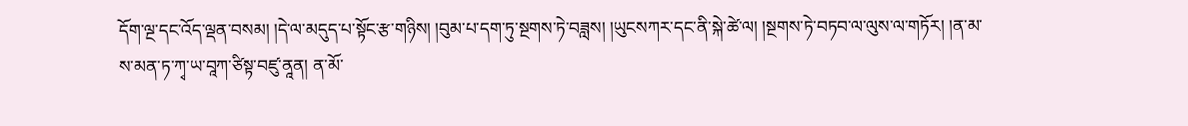དོག་ལྔ་དང་འོད་ལྡན་བསམ། །དེ་ལ་མདུད་པ་སྟོང་རྩ་གཉིས། །བུམ་པ་དག་ཏུ་སྔགས་ཏེ་བཟླས། །ཡུངསཀར་དང་ནི་སྐེ་ཚེ་ལ། །སྔགས་ཏེ་བཏབ་ལ་ལུས་ལ་གཏོར། །ན་མ་ས་མན་ཏ་ཀྭ་ཡ་བཱཀ་ཙིསྟ་བཛུ་ནཱན། ན་མོ་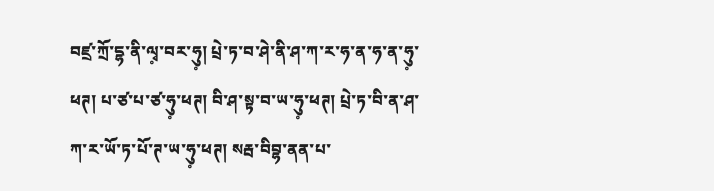བཛྲ་ཀྲོ་དྷ་ནི་ལྭ༷་བར་ཧུ༷། པྲེ་ཏ་བ་ཤེ་ནི་ཤ་ཀ་ར་ཧ་ན་ཧ་ན་ཧུ༷་ཕཊ། པ་ཙ་པ་ཙ་ཧུ༷་ཕཊ། བི་ཤ་སྟ་བ་ཡ་ཧུ༷་ཕཊ། པྲེ་ཏ་བི་ན་ཤ་ཀ་ར་ཡོ་ཏ་པོ་ཊ་ཡ་ཧུ༷་ཕཊ། སརྦ་བིབྷ་ནན་པ་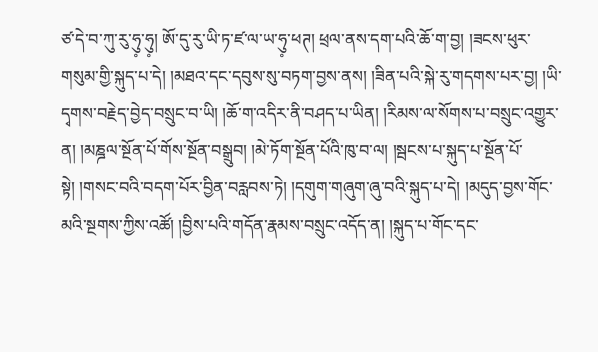ཙ་དེ་བ་ཀུ་རུ་ཧུ༷་ཧུ༷། ཨོ་དུ་རུ་ཡི་ཏ་ཛ་ལ་ཡ་ཧུ༷་ཕཊ། ཕྲལ་ནས་དག་པའི་ཆོ་ག་བྱ། །ཟངས་ཕུར་གསུམ་གྱི་སྐུད་པ་དེ། །མཐའ་དང་དབུས་སུ་བཏག་བྱས་ནས། །ཟིན་པའི་སྐེ་རུ་གདགས་པར་བྱ། །ཡི་དྭགས་བརྗེད་བྱེད་བསྲུང་བ་ཡི། །ཆོ་ག་འདིར་ནི་བཤད་པ་ཡིན། །རིམས་ལ་སོགས་པ་བསྲུང་འགྱུར་ན། །མཎྜལ་སྔོན་པོ་གོས་སྔོན་བསྒྲུབ། །མེ་ཏོག་སྔོན་པོའི་ཁུ་བ་ལ། །སྦངས་པ་སྐུད་པ་སྔོན་པོ་སྟེ། །གསང་བའི་བདག་པོར་བྱིན་བརླབས་ཏེ། །དགུག་གཞུག་ཞུ་བའི་སྐུད་པ་དེ། །མདུད་བྱས་གོང་མའི་སྔགས་ཀྱིས་འཚོ། །བྱིས་པའི་གདོན་རྣམས་བསྲུང་འདོད་ན། །སྐུད་པ་གོང་དང་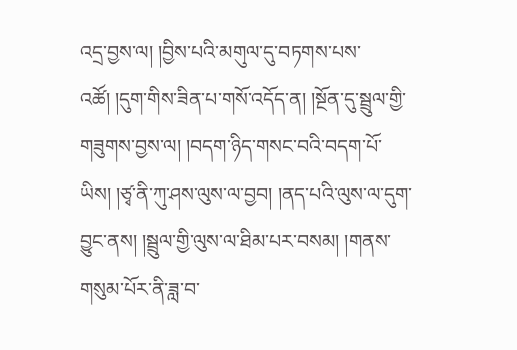འདྲ་བྱས་ལ། །བྱིས་པའི་མགུལ་དུ་བཏགས་པས་འཚོ། །དུག་གིས་ཟིན་པ་གསོ་འདོད་ན། །སྔོན་དུ་སྦྲུལ་གྱི་གཟུགས་བྱས་ལ། །བདག་ཉིད་གསང་བའི་བདག་པོ་ཡིས། །ཙྭ་ནི་ཀུ་ཤས་ལུས་ལ་བྱབ། །ནད་པའི་ལུས་ལ་དུག་བྱུང་ནས། །སྦྲུལ་གྱི་ལུས་ལ་ཐིམ་པར་བསམ། །གནས་གསུམ་པོར་ནི་ཟླ་བ་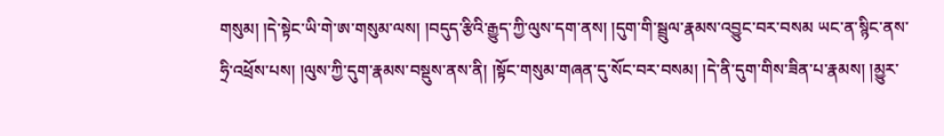གསུམ། །དེ་སྟེང་ཡི་གེ་ཨ་གསུམ་ལས། །བདུད་རྩིའི་རྒྱུད་ཀྱི་ལུས་དག་ནས། །དུག་གི་སྦྲུལ་རྣམས་འབྱུང་བར་བསམ ཡང་ན་སྙིང་ནས་ཧྲི་འཕྲོས་པས། །ལུས་ཀྱི་དུག་རྣམས་བསྡུས་ནས་ནི། །སྟོང་གསུམ་གཞན་དུ་སོང་བར་བསམ། །དེ་ནི་དུག་གིས་ཟིན་པ་རྣམས། །མྱུར་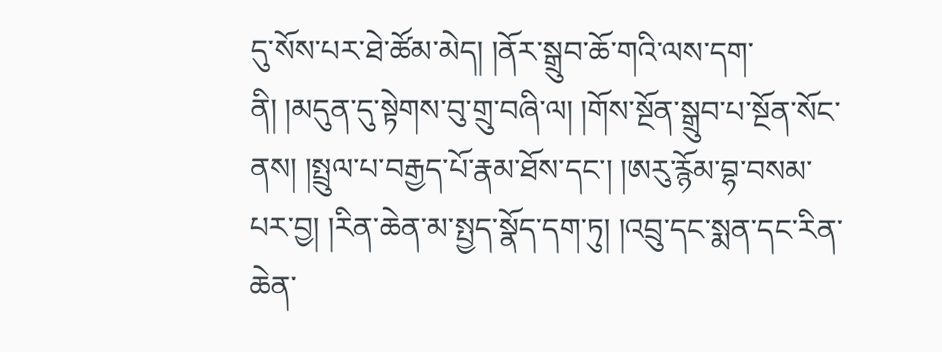དུ་སོས་པར་ཐེ་ཚོམ་མེད། །ནོར་སྒྲུབ་ཆོ་གའི་ལས་དག་ནི། །མདུན་དུ་སྟེགས་བུ་གྲུ་བཞི་ལ། །གོས་སྔོན་སྒྲུབ་པ་སྔོན་སོང་ནས། །སྤྲུལ་པ་བརྒྱད་པོ་རྣམ་ཐོས་དང་། །ཨརུ་རྙོམ་བྷ་བསམ་པར་བྱ། །རིན་ཆེན་མ་སྤྱད་སྣོད་དག་ཏུ། །འབྲུ་དང་སྨན་དང་རིན་ཆེན་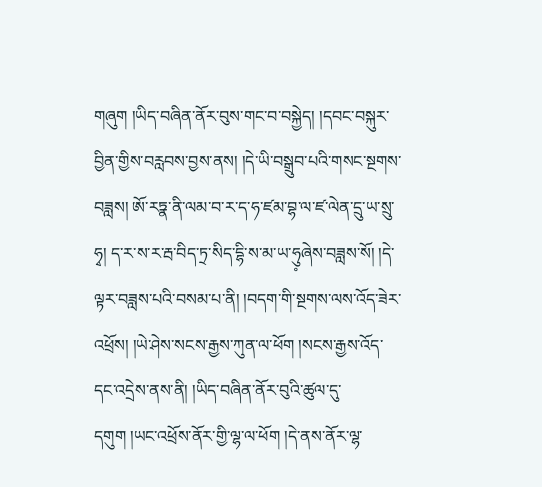གཞུག །ཡིད་བཞིན་ནོར་བུས་གང་བ་བསྐྱེད། །དབང་བསྐུར་བྱིན་གྱིས་བརླབས་བྱས་ནས། །དེ་ཡི་བསྒྲུབ་པའི་གསང་སྔགས་བཟླས། ཨོ་རཏྣ་ནི་ལམ་བ་ར་ད་ཧ་ཛམ་བྷ་ལ་ཛ་ལེན་དྲུ་ཡ་སྲུ་ཧྭ། ད་ར་ས་ར་རྦ་བིད་ཏྲ་སིད་དྷི་ས་མ་ཡ་ཧུ༷ཞེས་བཟླས་སོ། །དེ་ལྟར་བཟླས་པའི་བསམ་པ་ནི། །བདག་གི་སྔགས་ལས་འོད་ཟེར་འཕྲོས། །ཡེ་ཤེས་སངས་རྒྱས་ཀུན་ལ་ཕོག །སངས་རྒྱས་འོད་དང་འདྲེས་ནས་ནི། །ཡིད་བཞིན་ནོར་བུའི་ཚུལ་དུ་དགུག །ཡང་འཕྲོས་ནོར་གྱི་ལྷ་ལ་ཕོག །དེ་ནས་ནོར་ལྷ་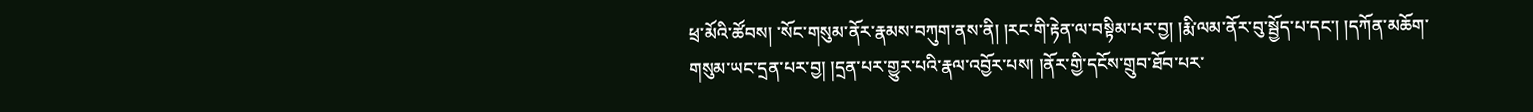ཕྲ་མོའི་ཚོབས། ་སོང་གསུམ་ནོར་རྣམས་བཀུག་ནས་ནི། །རང་གི་རྟེན་ལ་བསྟིམ་པར་བྱ། །རྨི་ལམ་ནོར་བུ་སྦྱོད་པ་དང་། །དཀོན་མཆོག་གསུམ་ཡང་དྲན་པར་བྱ། །དྲན་པར་གྱུར་པའི་རྣལ་འབྱོར་པས། །ནོར་གྱི་དངོས་གྲུབ་ཐོབ་པར་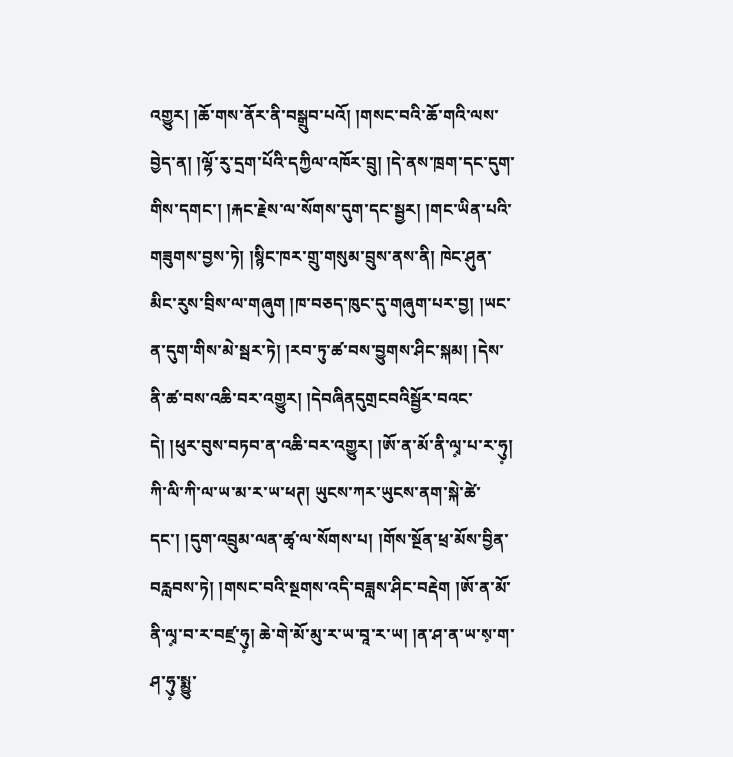འགྱུར། །ཆོ་གས་ནོར་ནི་བསྒྲུབ་པའོ། །གསང་བའི་ཆོ་གའི་ལས་བྱེད་ན། །ལྷོ་རུ་དྲག་པོའི་དཀྱིལ་འཁོར་བྲུ། །དེ་ནས་ཁྲག་དང་དུག་གིས་དགང་། །རྐང་རྗེས་ལ་སོགས་དུག་དང་སྦྱར། །གང་ཡིན་པའི་གཟུགས་བྱས་ཏེ། །སྙིང་ཁར་གྲུ་གསུམ་བྲུས་ནས་ནི། ཁེང་ཤུན་མིང་རུས་བྲིས་ལ་གཞུག །ཁ་བཅད་ཁུང་དུ་གཞུག་པར་བྱ། །ཡང་ན་དུག་གིས་མེ་སྦར་ཏེ། །རབ་ཏུ་ཚ་བས་བྱུགས་ཤིང་སྐམ། །དེས་ནི་ཚ་བས་འཆི་བར་འགྱུར། །དེབཞིནདུགྲངབའིསྦྱོར་བའང་དེ། །ཕུར་བུས་བཏབ་ན་འཆི་བར་འགྱུར། །ཨོ་ན་མོ་ནི་ལྭ༷་པ་ར་ཧུ༷། ཀི་ལི་ཀི་ལ་ཡ་མ་ར་ཡ་ཕཊ། ཡུངས་ཀར་ཡུངས་ནག་སྐེ་ཚེ་དང་། །དུག་འབྲུམ་ལན་ཚྭ་ལ་སོགས་པ། །གོས་སྔོན་ཕྲ་མོས་བྱིན་བརླབས་ཏེ། །གསང་བའི་སྔགས་འདི་བཟླས་ཤིང་བརྡེག །ཨོ་ན་མོ་ནི་ལྭ༷་བ་ར་བཛྲ་ཧུ༷། ཆེ་གེ་མོ་མུ་ར་ཡ་བཱ་ར་ཡ། །ན་ཤ་ན་ཡ་ས༷་ག་ཤ་ཧུ༷་སྨྱུ་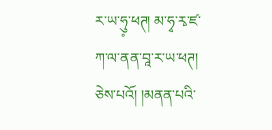ར་ཡ་ཧུ༷་ཕཊ། མ་ཧྭ་རྭ་ཛ་ཀ་ལ་ནན་བཱ་ར་ཡ་ཕཊ། ཅེས་པའོ། །མནན་པའི་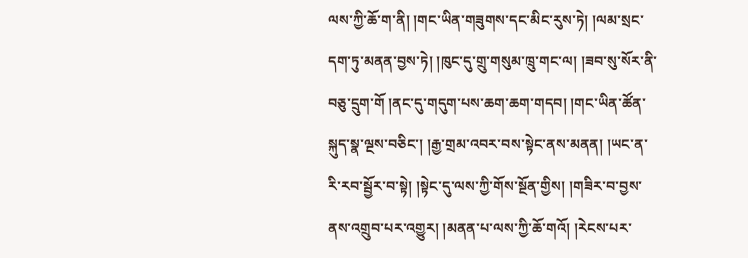ལས་ཀྱི་ཆོ་ག་ནི། །གང་ཡིན་གཟུགས་དང་མིང་རུས་ཏེ། །ལམ་སྲང་དག་ཏུ་མནན་བྱས་ཏེ། །ཁུང་དུ་གྲུ་གསུམ་ཁྲུ་གང་ལ། །ཟབ་སུ་སོར་ནི་བཅུ་དྲུག་གོ །ནང་དུ་གདུག་པས་ཆག་ཆག་གདབ། །གང་ཡིན་ཚོན་སྐུད་སྣ་ལྔས་བཅིང་། །རྒྱ་གྲམ་འབར་བས་སྟེང་ནས་མནན། །ཡང་ན་རི་རབ་སྦྱོར་བ་སྟེ། །སྟེང་དུ་ལས་ཀྱི་གོས་སྔོན་གྱིས། །གཟིར་བ་བྱས་ནས་འགྲུབ་པར་འགྱུར། །མནན་པ་ལས་ཀྱི་ཆོ་གའོ། །རེངས་པར་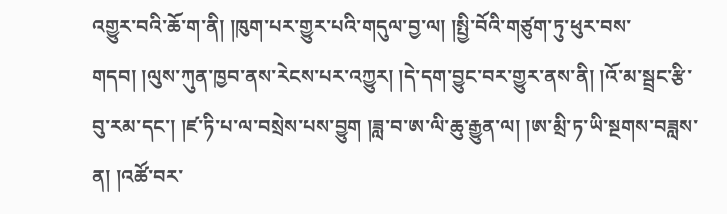འགྱུར་བའི་ཆོ་ག་ནི། །ཁུག་པར་གྱུར་པའི་གདུལ་བྱ་ལ། །སྤྱི་བོའི་གཙུག་ཏུ་ཕུར་བས་གདབ། །ལུས་ཀུན་ཁྱབ་ནས་རེངས་པར་འཀྱུར། །དེ་དག་བྱུང་བར་གྱུར་ནས་ནི། །འོ་མ་སྦྲང་རྩི་བུ་རམ་དང་། །ཛ་ཏི་པ་ལ་བསྲེས་པས་བྱུག །ཟླ་བ་ཨ་ལི་ཆུ་རྒྱུན་ལ། །ཨ་མྲི་ཏ་ཡི་སྔགས་བཟླས་ན། །འཚོ་བར་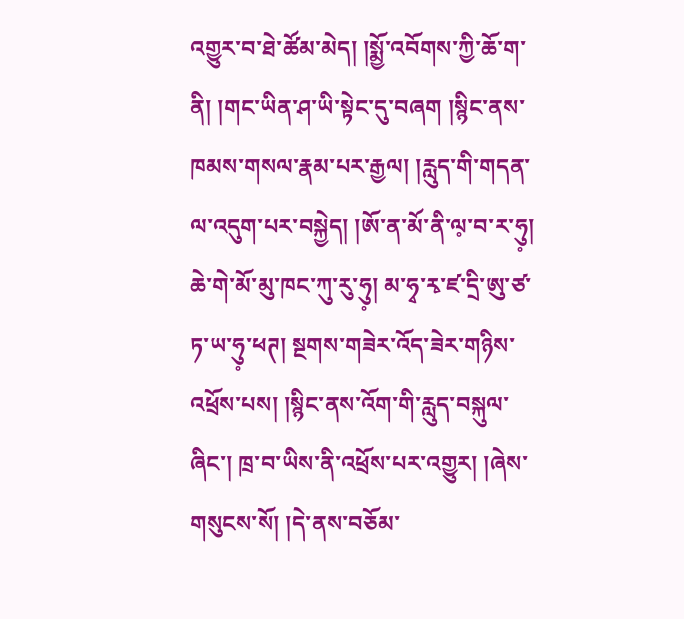འགྱུར་བ་ཐེ་ཚོམ་མེད། །སྨྱོ་འབོགས་ཀྱི་ཆོ་ག་ནི། །གང་ཡིན་ཤ་ཡི་སྟེང་དུ་བཞག །སྙིང་ནས་ཁམས་གསལ་རྣམ་པར་རྒྱལ། །རླུད་གི་གདན་ལ་འདུག་པར་བསྐྱེད། །ཨོ་ན་མོ་ནི་ལ༷་བ་ར་ཧུ༷། ཆེ་གེ་མོ་མུ་ཁང་ཀུ་རུ་ཧུ༷། མ་ཧྭ་རྭ་ཛ་དྲི་ཨུ་ཙ་ཏ་ཡ་ཧུ༷་ཕཊ། སྔགས་གཟེར་འོད་ཟེར་གཉིས་འཕྲོས་པས། །སྙིང་ནས་འོག་གི་རླུད་བསྐུལ་ཞིང་། ཁྲ་བ་ཡིས་ནི་འཕྲོས་པར་འགྱུར། །ཞེས་གསུངས་སོ། །དེ་ནས་བཅོམ་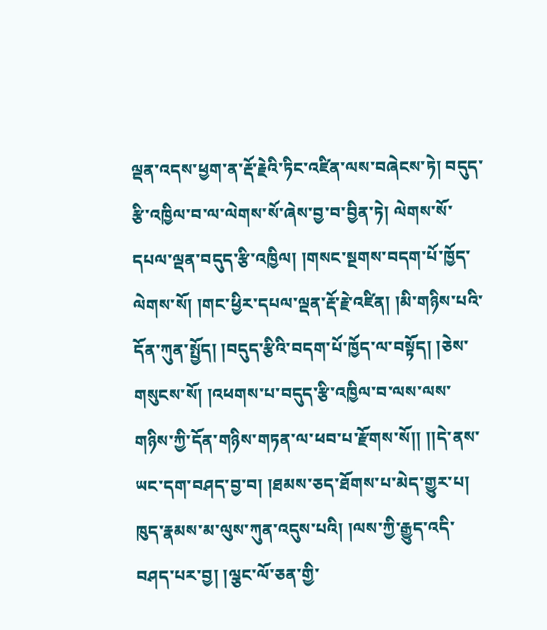ལྡན་འདས་ཕྱག་ན་རྡོ་རྗེའི་ཏིང་འཛིན་ལས་བཞེངས་ཏེ། བདུད་རྩི་འཁྱིལ་བ་ལ་ལེགས་སོ་ཞེས་བྱ་བ་བྱིན་ཏེ། ལེགས་སོ་དཔལ་ལྡན་བདུད་རྩི་འཁྱིལ། །གསང་སྔགས་བདག་པོ་ཁྱོད་ལེགས་སོ། །གང་ཕྱིར་དཔལ་ལྡན་རྡོ་རྗེ་འཛིན། །མི་གཉིས་པའི་དོན་ཀུན་སྤྱོད། །བདུད་རྩིའི་བདག་པོ་ཁྱོད་ལ་བསྟོད། །ཅེས་གསུངས་སོ། །འཕགས་པ་བདུད་རྩི་འཁྱིལ་བ་ལས་ལས་གཉིས་ཀྱི་དོན་གཉིས་གཏན་ལ་ཕབ་པ་རྫོགས་སོ།། །།དེ་ནས་ཡང་དག་བཤད་བྱ་བ། །ཐམས་ཅད་ཐོགས་པ་མེད་གྱུར་པ། ཁུད་རྣམས་མ་ལུས་ཀུན་འདུས་པའི། །ལས་ཀྱི་རྒྱུད་འདི་བཤད་པར་བྱ། །ལྕང་ལོ་ཅན་གྱི་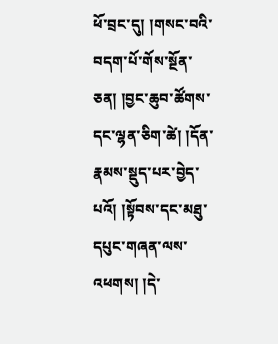ཕོ་བྲང་དུ། །གསང་བའི་བདག་པོ་གོས་སྔོན་ཅན། །བྱང་ཆུབ་ཚོགས་དང་ལྷན་ཅིག་ཚེ། །དོན་རྣམས་སྡུད་པར་བྱེད་པའོ། །སྟོབས་དང་མཐུ་དཔུང་གཞན་ལས་འཕགས། །དེ་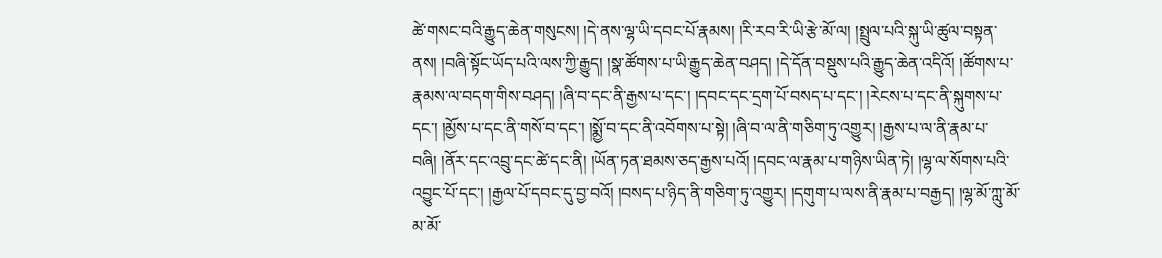ཚེ་གསང་བའི་རྒྱུད་ཆེན་གསུངས། །དེ་ནས་ལྷ་ཡི་དབང་པོ་རྣམས། །རི་རབ་རི་ཡི་རྩེ་མོ་ལ། །སྤྲུལ་པའི་སྐུ་ཡི་ཚུལ་བསྟན་ནས། །བཞི་སྟོང་ཡོད་པའི་ལས་ཀྱི་རྒྱུད། །སྣ་ཚོགས་པ་ཡི་རྒྱུད་ཆེན་བཤད། །དེ་དོན་བསྡུས་པའི་རྒྱུད་ཆེན་འདིའོ། །ཚོགས་པ་རྣམས་ལ་བདག་གིས་བཤད། །ཞི་བ་དང་ནི་རྒྱས་པ་དང་། །དབང་དང་དྲག་པོ་བསད་པ་དང་། །རེངས་པ་དང་ནི་སྐུགས་པ་དང་། །མྱོས་པ་དང་ནི་གསོ་བ་དང་། །སྨྱོ་བ་དང་ནི་འབོགས་པ་སྟེ། །ཞི་བ་ལ་ནི་གཅིག་ཏུ་འགྱུར། །རྒྱས་པ་ལ་ནི་རྣམ་པ་བཞི། །ནོར་དང་འབྲུ་དང་ཚེ་དང་ནི། །ཡོན་ཏན་ཐམས་ཅད་རྒྱས་པའོ། །དབང་ལ་རྣམ་པ་གཉིས་ཡིན་ཏེ། །ལྷ་ལ་སོགས་པའི་འབྱུང་པོ་དང་། །རྒྱལ་པོ་དབང་དུ་བྱ་བའོ། །བསད་པ་ཉིད་ནི་གཅིག་ཏུ་འགྱུར། །དགུག་པ་ལས་ནི་རྣམ་པ་བརྒྱད། །ལྷ་མོ་ཀླུ་མོ་མ་མོ་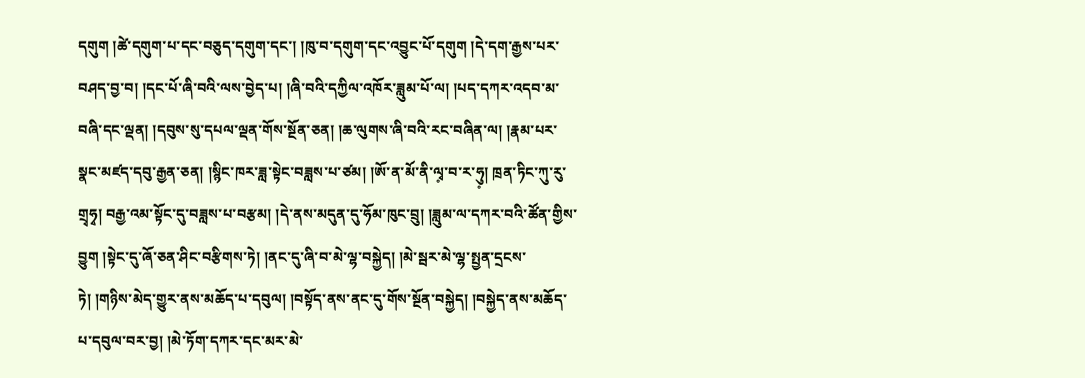དགུག །ཚེ་དགུག་པ་དང་བཅུད་དགུག་དང་། །ཁུ་བ་དགུག་དང་འབྱུང་པོ་དགུག །དེ་དག་རྒྱས་པར་བཤད་བྱ་བ། །དང་པོ་ཞི་བའི་ལས་བྱེད་པ། །ཞི་བའི་དཀྱིལ་འཁོར་ཟླུམ་པོ་ལ། །པད་དཀར་འདབ་མ་བཞི་དང་ལྡན། །དབུས་སུ་དཔལ་ལྡན་གོས་སྔོན་ཅན། །ཆ་ལུགས་ཞི་བའི་རང་བཞིན་ལ། །རྣམ་པར་སྣང་མཛད་དབུ་རྒྱན་ཅན། །སྙིང་ཁར་ཟླ་སྟེང་བཟླས་པ་ཙམ། །ཨོ་ན་མོ་ནི་ལྭ༷་བ་ར་ཧུ༷། ཁྲན་ཏིང་ཀུ་རུ་གྲྭཧྭ། བརྒྱ་འམ་སྟོང་དུ་བཟླས་པ་བརྩམ། །དེ་ནས་མདུན་དུ་ཧོམ་ཁུང་བྲུ། །ཟླུམ་ལ་དཀར་བའི་ཚོན་གྱིས་བྱུག །སྟེང་དུ་ཞོ་ཅན་ཤིང་བརྩིགས་ཏེ། །ནང་དུ་ཞི་བ་མེ་ལྷ་བསྐྱེད། །མེ་སྦར་མེ་ལྷ་སྤྱན་དྲངས་ཏེ། །གཉིས་མེད་གྱུར་ནས་མཆོད་པ་དབུལ། །བསྟོད་ནས་ནང་དུ་གོས་སྔོན་བསྐྱེད། །བསྐྱེད་ནས་མཆོད་པ་དབུལ་བར་བྱ། །མེ་ཏོག་དཀར་དང་མར་མེ་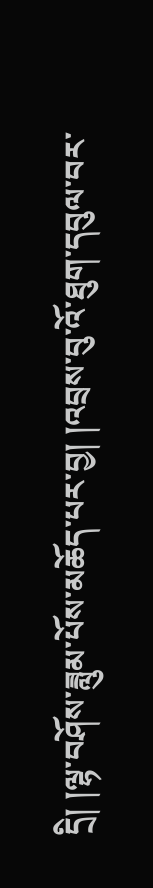དྲི། །ལྷ་བཤོས་ཟླུམ་པོས་མཆོད་པར་བྱ། །འབྲས་བུ་འོ་ཐུག་དབུལ་བར་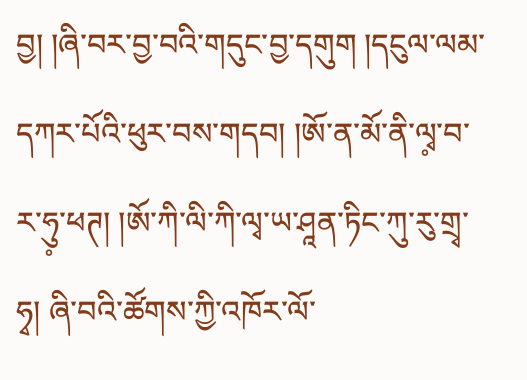བྱ། །ཞི་བར་བྱ་བའི་གདུང་བྱ་དགུག །དངུལ་ལམ་དཀར་པོའི་ཕུར་བས་གདབ། །ཨོ་ན་མོ་ནི་ལྭ༷་བ་ར་ཧུ༷་ཕཊ། །ཨོ་ཀི་ལི་ཀི་ལྭ་ཡ་ཤཱན་ཏིང་ཀུ་རུ་གྲྭ་ཧྭ། ཞི་བའི་ཚོགས་ཀྱི་འཁོར་ལོ་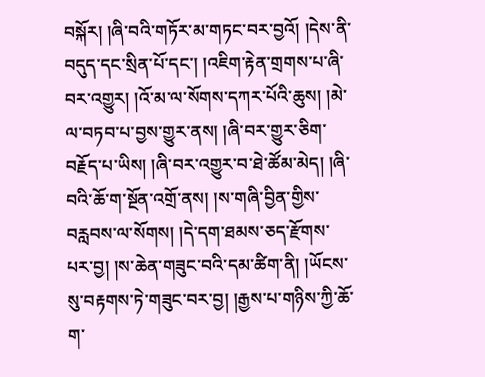བསྐོར། །ཞི་བའི་གཏོར་མ་གཏང་བར་བྱའོ། །དེས་ནི་བདུད་དང་སྲིན་པོ་དང་། །འཇིག་རྟེན་གྲགས་པ་ཞི་བར་འགྱུར། །འོ་མ་ལ་སོགས་དཀར་པོའི་ཆུས། །མེ་ལ་བཏབ་པ་བྱས་གྱུར་ནས། །ཞི་བར་གྱུར་ཅིག་བརྗོད་པ་ཡིས། །ཞི་བར་འགྱུར་བ་ཐེ་ཚོམ་མེད། །ཞི་བའི་ཆོ་ག་སྔོན་འགྲོ་ནས། །ས་གཞི་བྱིན་གྱིས་བརླབས་ལ་སོགས། །དེ་དག་ཐམས་ཅད་རྫོགས་པར་བྱ། །ས་ཆེན་གཟུང་བའི་དམ་ཚིག་ནི། །ཡོངས་སུ་བརྟགས་ཏེ་གཟུང་བར་བྱ། །རྒྱས་པ་གཉིས་ཀྱི་ཆོ་ག་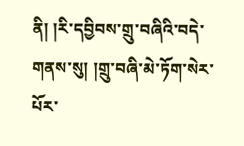ནི། །རི་དབྱིབས་གྲུ་བཞིའི་བདེ་གནས་སུ། །གྲུ་བཞི་མེ་ཏོག་སེར་པོར་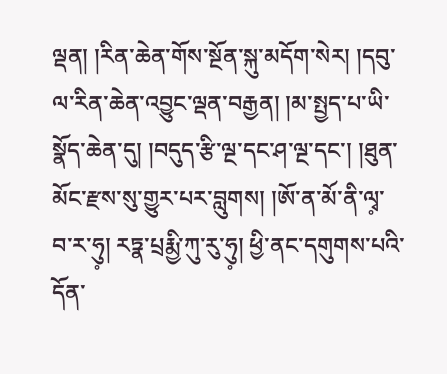ལྡན། །རིན་ཆེན་གོས་སྔོན་སྐུ་མདོག་སེར། །དབུ་ ལ་རིན་ཆེན་འབྱུང་ལྡན་བརྒྱན། །མ་སྤྱད་པ་ཡི་སྣོད་ཆེན་དུ། །བདུད་རྩི་ལྔ་དང་ཤ་ལྔ་དང་། །ཐུན་མོང་རྫས་སུ་གྱུར་པར་བླུགས། །ཨོ་ན་མོ་ནི་ལྭ༷་བ་ར་ཧུ༷། རཏྣ་པྲརྨྱི་ཀུ་རུ་ཧུ༷། ཕྱི་ནང་དགུགས་པའི་དོན་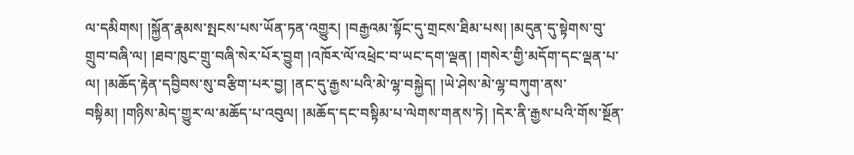ལ་དམིགས། །སྐྱོན་རྣམས་སྤངས་པས་ཡོན་ཏན་འགྱུར། །བརྒྱའམ་སྟོང་དུ་གྲངས་ཐིམ་པས། །མདུན་དུ་སྟེགས་བུ་གྲུབ་བཞི་ལ། །ཐབ་ཁུང་གྲུ་བཞི་སེར་པོར་བྱུག །འཁོར་ལོ་འཕྲེང་བ་ཡང་དག་ལྡན། །གསེར་གྱི་མདོག་དང་ལྡན་པ་ལ། །མཆོད་རྟེན་དབྱིབས་སུ་བརྩིག་པར་བྱ། །ནང་དུ་རྒྱས་པའི་མེ་ལྷ་བསྐྱེད། །ཡེ་ཤེས་མེ་ལྷ་བཀུག་ནས་བསྟིམ། །གཉིས་མེད་གྱུར་ལ་མཆོད་པ་འབུལ། །མཆོད་དང་བསྟིམ་པ་ལེགས་གནས་ཏེ། །དེར་ནི་རྒྱས་པའི་གོས་སྔོན་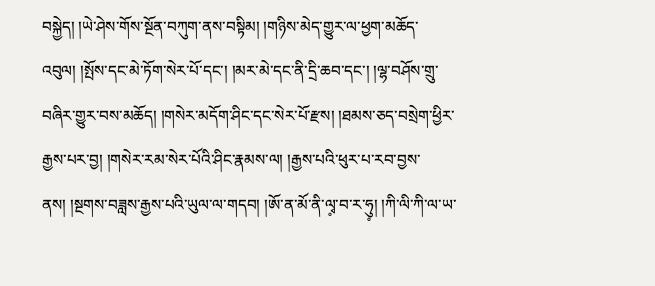བསྐྱེད། །ཡེ་ཤེས་གོས་སྔོན་བཀུག་ནས་བསྟིམ། །གཉིས་མེད་གྱུར་ལ་ཕྱག་མཆོད་འབུལ། །སྤོས་དང་མེ་ཏོག་སེར་པོ་དང་། །མར་མེ་དང་ནི་དྲི་ཆབ་དང་། །ལྷ་བཤོས་གྲུ་བཞིར་གྱུར་བས་མཆོད། །གསེར་མདོག་ཤིང་དང་སེར་པོ་རྫས། །ཐམས་ཅད་བསྲེག་ཕྱིར་རྒྱས་པར་བྱ། །གསེར་རམ་སེར་པོའི་ཤིང་རྣམས་ལ། །རྒྱས་པའི་ཕུར་པ་རབ་བྱས་ནས། །སྔགས་བཟླས་རྒྱས་པའི་ཡུལ་ལ་གདབ། །ཨོ་ན་མོ་ནི་ལྭ༷་བ་ར་ཧུ༷། །ཀི་ལི་ཀི་ལ་ཡ་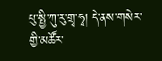པུ་སྤྱི་ཀུ་རུ་གྲྭ་ཧྭ། དེ་ནས་གསེར་གྱི་མཚོར་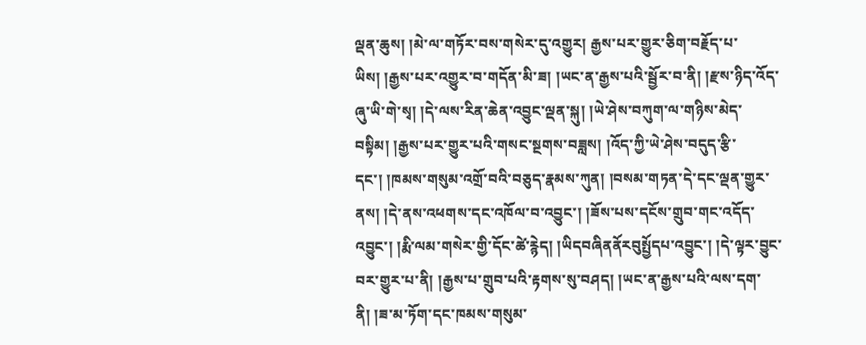ལྡན་ཆུས། །མེ་ལ་གཏོར་བས་གསེར་དུ་འགྱུར། རྒྱས་པར་གྱུར་ཅིག་བརྗོད་པ་ཡིས། །རྒྱས་པར་འགྱུར་བ་གདོན་མི་ཟ། །ཡང་ན་རྒྱས་པའི་སྦྱོར་བ་ནི། །རྫས་ཉིད་འོད་ཞུ་ཡི་གེ་སྭ། །དེ་ལས་རིན་ཆེན་འབྱུང་ལྡན་སྐུ། །ཡེ་ཤེས་བཀུག་ལ་གཉིས་མེད་བསྟིམ། །རྒྱས་པར་གྱུར་པའི་གསང་སྔགས་བཟླས། །འོད་ཀྱི་ཡེ་ཤེས་བདུད་རྩི་དང་། །ཁམས་གསུམ་འགྲོ་བའི་བཅུད་རྣམས་ཀུན། །བསམ་གཏན་དེ་དང་ལྡན་གྱུར་ནས། །དེ་ནས་འཕགས་དང་འཁོལ་བ་འབྱུང་། །ཟོས་པས་དངོས་གྲུབ་གང་འདོད་འབྱུང་། །རྨི་ལམ་གསེར་གྱི་དོང་ཚེ་རྙེད། །ཡིདབཞིནནོརབུསྤྱོདཔ་འབྱུང་། །དེ་ལྟར་བྱུང་བར་གྱུར་པ་ནི། །རྒྱས་པ་གྲུབ་པའི་རྟགས་སུ་བཤད། །ཡང་ན་རྒྱས་པའི་ལས་དག་ནི། །ཟ་མ་ཏོག་དང་ཁམས་གསུམ་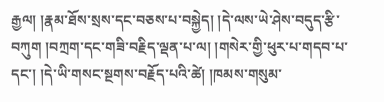རྒྱལ། །རྣམ་ཐོས་སྲས་དང་བཅས་པ་བསྐྱེད། །དེ་ལས་ཡེ་ཤེས་བདུད་རྩི་བཀུག །བཀྲག་དང་གཟི་བརྗིད་ལྡན་པ་ལ། །གསེར་གྱི་ཕུར་པ་གདབ་པ་དང་། །དེ་ཡི་གསང་སྔགས་བརྗོད་པའི་ཚེ། །ཁམས་གསུམ་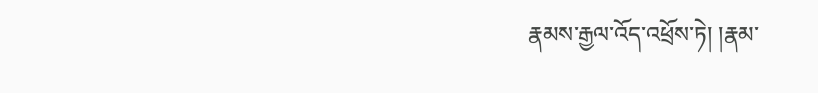རྣམས་རྒྱལ་འོད་འཕྲོས་ཏེ། །རྣམ་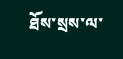ཐོས་སྲས་ལ་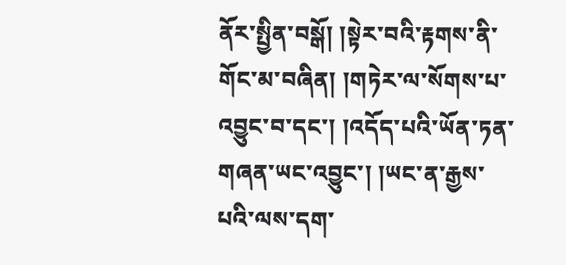ནོར་སྤྱིན་བསྒོ། །སྟེར་བའི་རྟགས་ནི་གོང་མ་བཞིན། །གཏེར་ལ་སོགས་པ་འབྱུང་བ་དང་། །འདོད་པའི་ཡོན་ཏན་གཞན་ཡང་འབྱུང་། །ཡང་ན་རྒྱས་པའི་ལས་དག་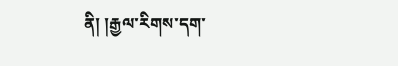ནི། །རྒྱལ་རིགས་དག་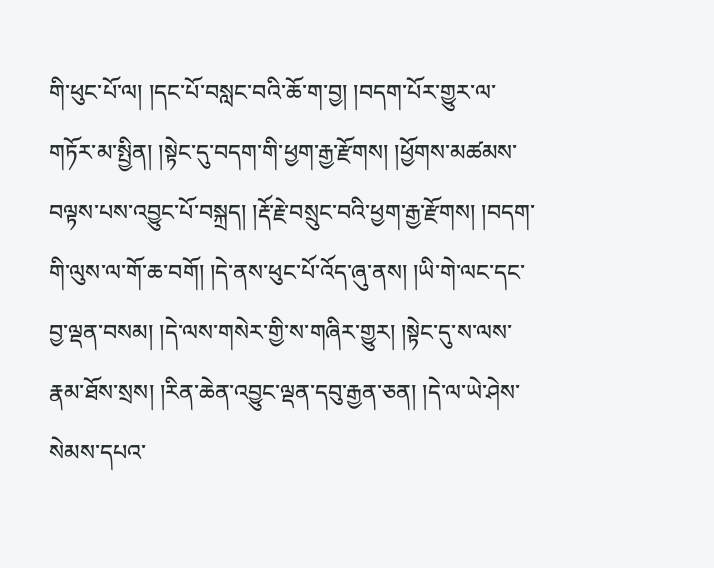གི་ཕུང་པོ་ལ། །དང་པོ་བསླང་བའི་ཆོ་ག་བྱ། །བདག་པོར་གྱུར་ལ་གཏོར་མ་སྤྱིན། །སྟེང་དུ་བདག་གི་ཕྱག་རྒྱ་རྫོགས། །ཕྱོགས་མཚམས་བལྟས་པས་འབྱུང་པོ་བསྐྲད། །རྡོ་རྗེ་བསྲུང་བའི་ཕྱག་རྒྱ་རྫོགས། །བདག་གི་ལུས་ལ་གོ་ཆ་བགོ། །དེ་ནས་ཕུང་པོ་འོད་ཞུ་ནས། །ཡི་གེ་ལང་དང་བྱ་ལྡན་བསམ། །དེ་ལས་གསེར་གྱི་ས་གཞིར་གྱུར། །སྟེང་དུ་ས་ལས་རྣམ་ཐོས་སྲས། །རིན་ཆེན་འབྱུང་ལྡན་དབུ་རྒྱན་ཅན། །དེ་ལ་ཡེ་ཤེས་སེམས་དཔའ་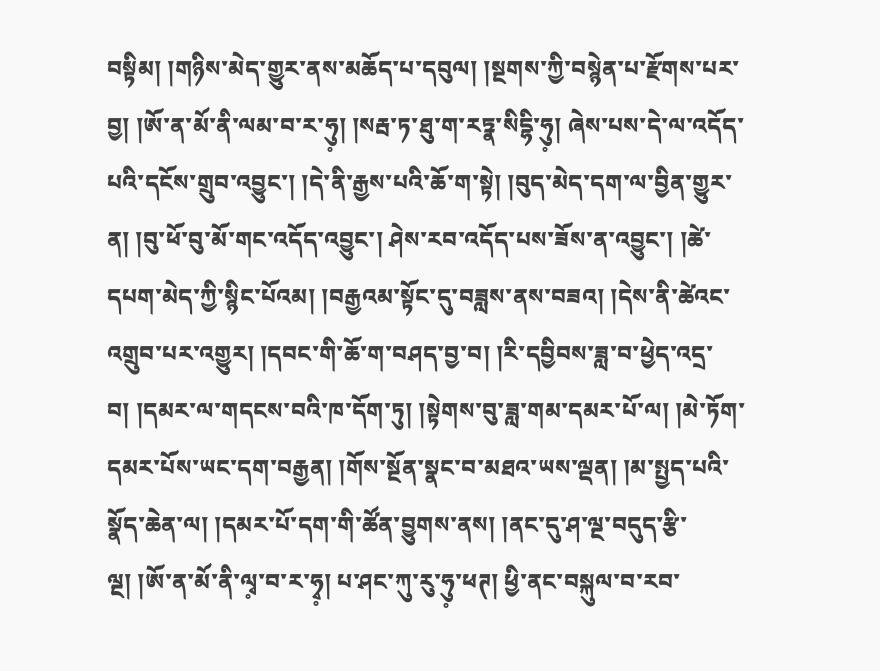བསྟིམ། །གཉིས་མེད་གྱུར་ནས་མཆོད་པ་དབུལ། །སྔགས་ཀྱི་བསྙེན་པ་རྫོགས་པར་བྱ། །ཨོ་ན་མོ་ནི་ལམ་བ་ར་ཧུ༷། །སརྦ་ཏ་ཐུ་ག་རཏྣ་སིདྷི་ཧུ༷། ཞེས་པས་དེ་ལ་འདོད་པའི་དངོས་གྲུབ་འབྱུང་། །དེ་ནི་རྒྱས་པའི་ཆོ་ག་སྟེ། །བུད་མེད་དག་ལ་བྱིན་གྱུར་ན། །བུ་ཕོ་བུ་མོ་གང་འདོད་འབྱུང་། ཤེས་རབ་འདོད་པས་ཟོས་ན་འབྱུང་། །ཚེ་དཔག་མེད་ཀྱི་སྙིང་པོའམ། །བརྒྱའམ་སྟོང་དུ་བཟླས་ནས་བཟའ། །དེས་ནི་ཚེའང་འགྲུབ་པར་འགྱུར། །དབང་གི་ཆོ་ག་བཤད་བྱ་བ། །རི་དབྱིབས་ཟླ་བ་ཕྱེད་འདྲ་བ། །དམར་ལ་གདངས་བའི་ཁ་དོག་ཏུ། །སྟེགས་བུ་ཟླ་གམ་དམར་པོ་ལ། །མེ་ཏོག་དམར་པོས་ཡང་དག་བརྒྱན། །གོས་སྔོན་སྣང་བ་མཐའ་ཡས་ལྡན། །མ་སྤྱད་པའི་སྣོད་ཆེན་ལ། །དམར་པོ་དག་གི་ཚོན་བྱུགས་ནས། །ནང་དུ་ཤ་ལྔ་བདུད་རྩི་ལྔ། །ཨོ་ན་མོ་ནི་ལྭ༷་བ་ར་ཧྭ༷། པ་ཤང་ཀུ་རུ་ཧུ༷་ཕཊ། ཕྱི་ནང་བསྐུལ་བ་རབ་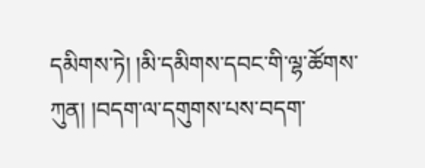དམིགས་ཏེ། །མི་དམིགས་དབང་གི་ལྷ་ཚོགས་ཀུན། །བདག་ལ་དགུགས་པས་བདག་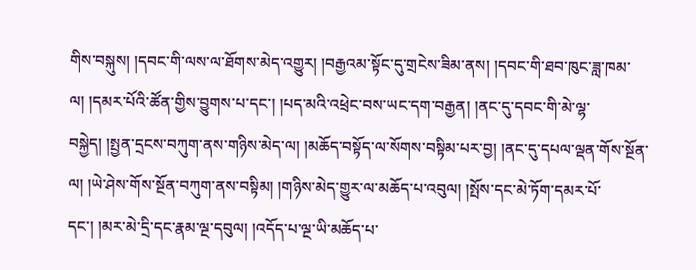གིས་བསྐུས། །དབང་གི་ལས་ལ་ཐོགས་མེད་འགྱུར། །བརྒྱའམ་སྟོང་དུ་གྲངེས་ཟིམ་ནས། །དབང་གི་ཐབ་ཁུང་ཟླ་ཁམ་ལ། །དམར་པོའི་ཚོན་གྱིས་བྱུགས་པ་དང་། །པད་མའི་འཕྲེང་བས་ཡང་དག་བརྒྱན། །ནང་དུ་དབང་གི་མེ་ལྷ་བསྐྱེད། །སྤྱན་དྲངས་བཀུག་ནས་གཉིས་མེད་ལ། །མཆོད་བསྟོད་ལ་སོགས་བསྟིམ་པར་བྱ། །ནང་དུ་དཔལ་ལྡན་གོས་སྔོན་ལ། །ཡེ་ཤེས་གོས་སྔོན་བཀུག་ནས་བསྟིམ། །གཉིས་མེད་གྱུར་ལ་མཆོད་པ་འབུལ། །སྤོས་དང་མེ་ཏོག་དམར་པོ་དང་། །མར་མེ་དྲི་དང་རྣམ་ལྔ་དབུལ། །འདོད་པ་ལྔ་ཡི་མཆོད་པ་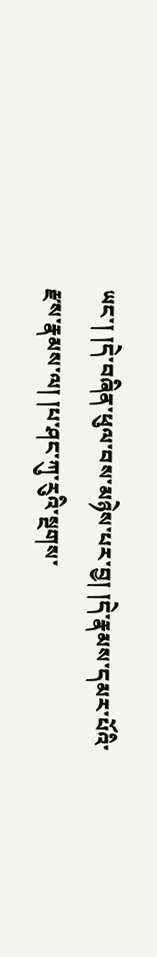ཡང་། །དེ་བཞིན་ཕུལ་བས་མཉེས་པར་བྱ། །དེ་རྣམས་དམར་པོའི་རྫས་རྣམས་ལ། །པ་ཤང་ཀུ་རུའི་སྔགས་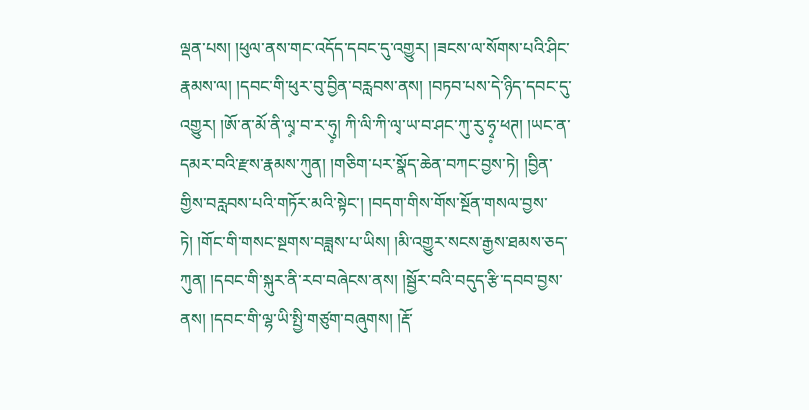ལྡན་པས། །ཕུལ་ནས་གང་འདོད་དབང་དུ་འགྱུར། །ཟངས་ལ་སོགས་པའི་ཤིང་རྣམས་ལ། །དབང་གི་ཕུར་བུ་བྱིན་བརླབས་ནས། །བཏབ་པས་དེ་ཉིད་དབང་དུ་འགྱུར། །ཨོ་ན་མོ་ནི་ལྭ༷་བ་ར་ཧུ༷། ཀི་ལི་ཀི་ལྭ་ཡ་བ་ཤང་ཀུ་རུ་ཧྭ༷་ཕཊ། །ཡང་ན་དམར་བའི་རྫས་རྣམས་ཀུན། །གཅིག་པར་སྣོད་ཆེན་བཀང་བྱས་ཏེ། །བྱིན་གྱིས་བརླབས་པའི་གཏོར་མའི་སྟེང་། །བདག་གིས་གོས་སྔོན་གསལ་བྱས་ཏེ། །གོང་གི་གསང་སྔགས་བཟླས་པ་ཡིས། །མི་འགྱུར་སངས་རྒྱས་ཐམས་ཅད་ཀུན། །དབང་གི་སྐུར་ནི་རབ་བཞེངས་ནས། །སྦྱོར་བའི་བདུད་རྩི་དབབ་བྱས་ནས། །དབང་གི་ལྷ་ཡི་སྤྱི་གཙུག་བཞུགས། །རྡོ་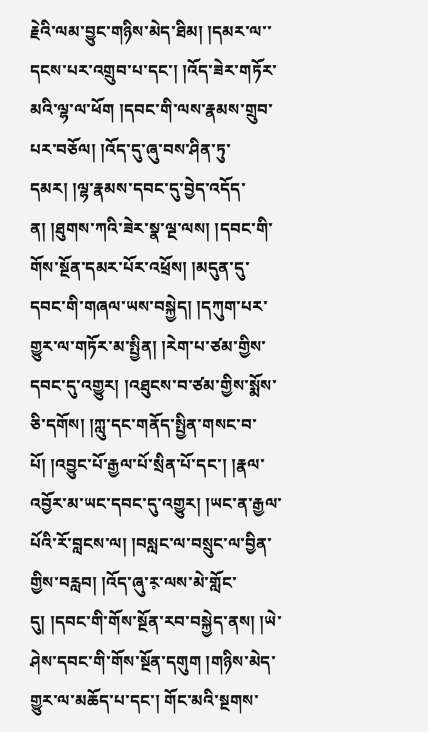རྗེའི་ལམ་བྱུང་གཉིས་མེད་ཐིམ། །དམར་ལ་་དངས་པར་འགྲུབ་པ་དང་། །འོད་ཟེར་གཏོར་མའི་ལྷ་ལ་ཕོག །དབང་གི་ལས་རྣམས་གྲུབ་པར་བཅོལ། །འོད་དུ་ཞུ་བས་ཤིན་ཏུ་དམར། །ལྷ་རྣམས་དབང་དུ་བྱེད་འདོད་ན། །ཐུགས་ཀའི་ཟེར་སྣ་ལྔ་ལས། །དབང་གི་གོས་སྔོན་དམར་པོར་འཕྲོས། །མདུན་དུ་དབང་གི་གཞལ་ཡས་བསྐྱེད། །དཀུག་པར་གྱུར་ལ་གཏོར་མ་སྤྱིན། །རེག་པ་ཙམ་གྱིས་དབང་དུ་འགྱུར། །འཐུངས་བ་ཙམ་གྱིས་སྨོས་ཅི་དགོས། །ཀླུ་དང་གནོད་སྤྱིན་གསང་བ་པོ། །འབྱུང་པོ་རྒྱལ་པོ་སྲིན་པོ་དང་། །རྣལ་འབྱོར་མ་ཡང་དབང་དུ་འགྱུར། །ཡང་ན་རྒྱལ་པོའི་རོ་བླངས་ལ། །བསླང་ལ་བསྲུང་ལ་བྱིན་གྱིས་བརླབ། །འོད་ཞུ་ར༷་ལས་མེ་གློང་དུ། །དབང་གི་གོས་སྔོན་རབ་བསྐྱེད་ནས། །ཡེ་ཤེས་དབང་གི་གོས་སྔོན་དགུག །གཉིས་མེད་གྱུར་ལ་མཆོད་པ་དང་། གོང་མའི་སྔགས་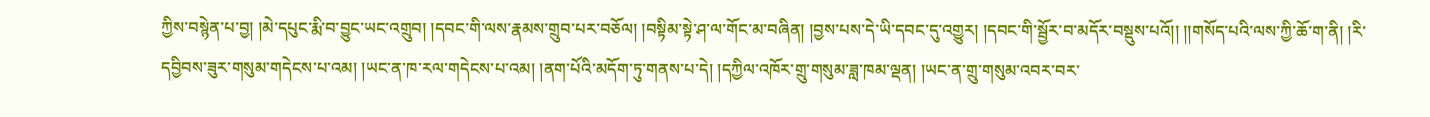ཀྱིས་བསྙེན་པ་བྱ། །མེ་དཔུང་རྨི་བ་བྱུང་ཡང་འགྲུབ། །དབང་གི་ལས་རྣམས་གྲུབ་པར་བཅོལ། །བསྟིམ་སྟེ་ཤ་ལ་གོང་མ་བཞིན། །བྱས་པས་དེ་ཡི་དབང་དུ་འགྱུར། །དབང་གི་སྦྱོར་བ་མདོར་བསྡུས་པའོ།། །།གསོད་པའི་ལས་ཀྱི་ཆོ་ག་ནི། །རི་དབྱིབས་ཟུར་གསུམ་གདེངས་པ་འམ། །ཡང་ན་ཁ་རལ་གདེངས་པ་འམ། །ནག་པོའི་མདོག་ཏུ་གནས་པ་དེ། །དཀྱིལ་འཁོར་གྲུ་གསུམ་ཟླ་ཁམ་ལྡན། །ཡང་ན་གྲུ་གསུམ་འབར་བར་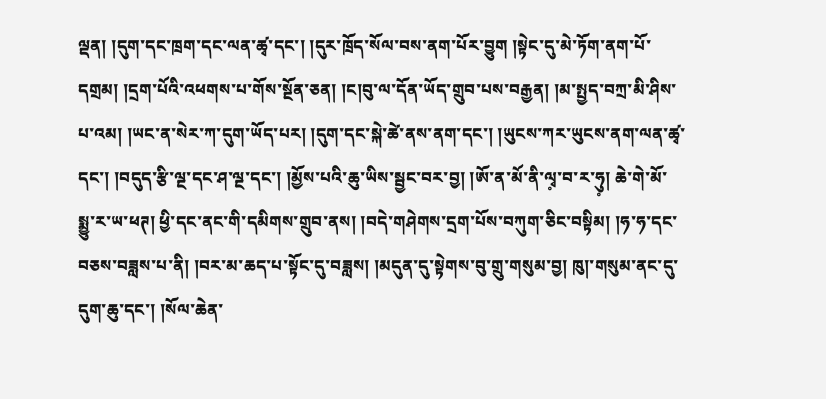ལྡན། །དུག་དང་ཁྲག་དང་ལན་ཚྭ་དང་། །དུར་ཁྲོད་སོལ་བས་ནག་པོར་བྱུག །སྟེང་དུ་མེ་ཏོག་ནག་པོ་དགྲམ། །དྲག་པོའི་འཕགས་པ་གོས་སྔོན་ཅན། །ང།བུ་ལ་དོན་ཡོད་གྲུབ་པས་བརྒྱན། །མ་སྤྱད་བཀྲ་མི་ཤིས་པ་འམ། །ཡང་ན་སེར་ཀ་དུག་ཡོད་པར། །དུག་དང་སྐེ་ཚེ་ནས་ནག་དང་། །ཡུངས་ཀར་ཡུངས་ནག་ལན་ཚྭ་དང་། །བདུད་རྩི་ལྔ་དང་ཤ་ལྔ་དང་། །མྱོས་པའི་ཆུ་ཡིས་སྦྱང་བར་བྱ། །ཨོ་ན་མོ་ནི་ལྭ༷་བ་ར་ཧུ༷། ཆེ་གེ་མོ་སྨྱུ་ར་ཡ་ཕཊ། ཕྱི་དང་ནང་གི་དམིགས་གྲུབ་ནས། །བདེ་གཤེགས་དྲག་པོས་བཀུག་ཅིང་བསྟིམ། །ཧ་ཧ་དང་བཅས་བཟླས་པ་ནི། །བར་མ་ཆད་པ་སྟོང་དུ་བཟླས། །མདུན་དུ་སྟེགས་བུ་གྲུ་གསུམ་བྱ། ཁུ།་གསུམ་ནང་དུ་དུག་ཆུ་དང་། །སོལ་ཆེན་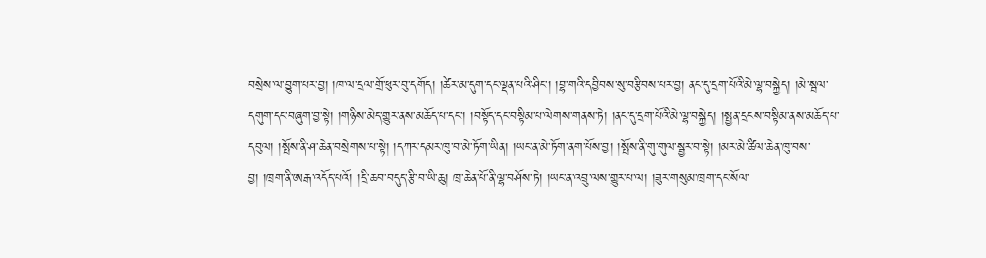བསྲེས་ལ་བྱུག་པར་བྱ། །ཁ་ལ་དྲལ་གྲོ་ཕུར་བུ་དགོད། །ཚེར་མ་དུག་དང་ལྡན་པའི་ཤིང་། །བྷ་གའི་དབྱིབས་སུ་བརྩིབས་པར་བྱ། ནང་དུ་དྲག་པོའི་མེ་ལྷ་བསྐྱེད། །མེ་སྦལ་དགུག་དང་བཞུག་བྱ་སྟེ། །གཉིས་མེད་གྱུར་ནས་མཆོད་པ་དང་། །བསྟོད་དང་བསྟིམ་པ་ལེགས་གནས་ཏེ། །ནང་དུ་དྲག་པོའི་མེ་ལྷ་བསྐྱེད། །སྤྱན་དྲངས་བསྟིམ་ནས་མཆོད་པ་དབུལ། །སྤོས་ནི་ཤ་ཆེན་བསྲེགས་པ་སྟེ། །དཀར་དམར་ཁུ་བ་མེ་ཏོག་ཡིན། །ཡང་ན་མེ་ཏོག་ནག་པོས་བྱ། །སྤོས་ནི་གུ་གུལ་སྦྱར་བ་སྟེ། །མར་མེ་ཚིལ་ཆེན་ཁུ་བས་བྱ། །ཁྲག་ནི་ཨརྒ་འདོད་པའོ། །དྲི་ཆབ་བདུད་རྩི་བ་ཡི་ཆུ། ཁྲ་ཆེན་པོ་ནི་ལྷ་བཤོས་ཏེ། །ཡང་ན་འབྲུ་ལས་གྱུར་པ་ལ། །ཟུར་གསུམ་ཁྲག་དང་སོལ་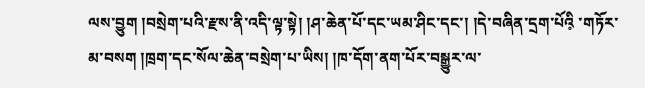ལས་བྱུག །བསྲེག་པའི་རྫས་ནི་འདི་ལྟ་སྟེ། །ཤ་ཆེན་པོ་དང་ཡམ་ཤིང་དང་། །དེ་བཞིན་དྲག་པོའི༷ ་གཏོར་མ་བསག །ཁྲག་དང་སོལ་ཆེན་བསྲེག་པ་ཡིས། །ཁ་དོག་ནག་པོར་བསྒྱུར་ལ་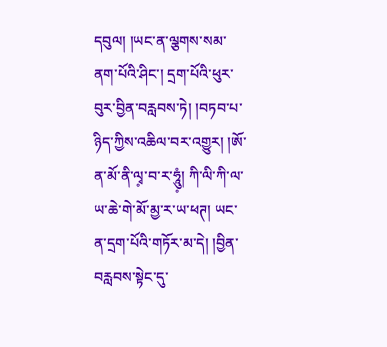དབུལ། །ཡང་ན་ལྕགས་སམ་ནག་པོའི་ཤིང་། དྲག་པོའི་ཕུར་བུར་བྱིན་བརླབས་ཏེ། །བཏབ་པ་ཉིད་ཀྱིས་འཆིལ་བར་འགྱུར། །ཨོ་ན་མོ་ནི་ལྭ༷་བ་ར་ཧཱུཾ༷། ཀི་ལི་ཀི་ལ་ཡ་ཆེ་གེ་མོ་མྱ་ར་ཡ་ཕཊ། ཡང་ན་དྲག་པོའི་གཏོར་མ་དེ། །བྱིན་བརླབས་སྟེང་དུ་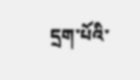དྲག་པོའི་